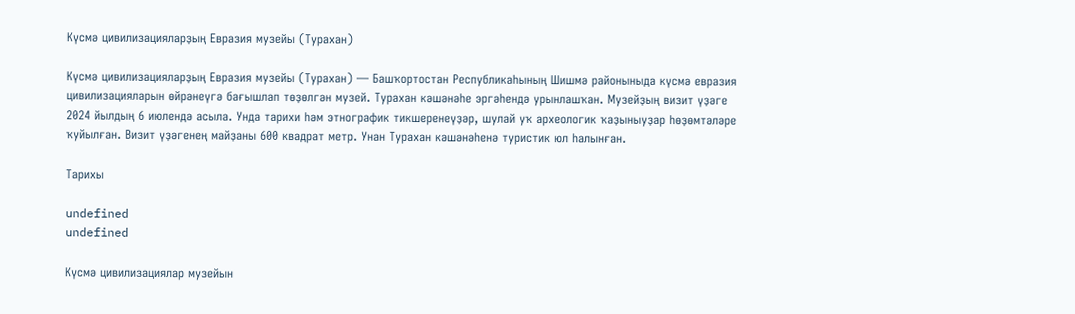Күсмә цивилизацияларҙың Евразия музейы (Турахан)

Күсмә цивилизацияларҙың Евразия музейы (Турахан) — Башҡортостан Республикаһының Шишмә районыныда күсмә евразия цивилизацияларын өйрәнеүгә бағышлап төҙөлгән музей. Турахан кәшәнәһе эргәһендә урынлашҡан. Музейҙың визит үҙәге 2024 йылдың 6 июлендә асыла. Унда тарихи һәм этнографик тикшеренеүҙәр, шулай уҡ археологик ҡаҙыныуҙар һөҙөмтәләре ҡуйылған. Визит үҙәгенең майҙаны 600 квадрат метр. Унан Турахан кәшәнәһенә туристик юл һалынған.

Тарихы

undefined
undefined

Күсмә цивилизациялар музейын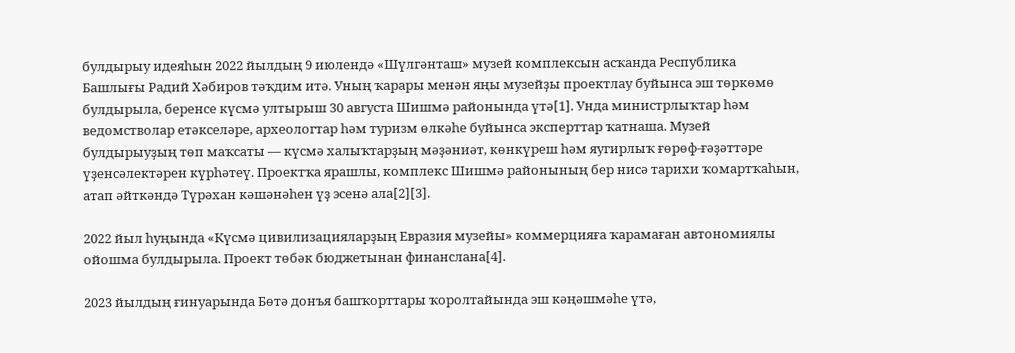булдырыу идеяһын 2022 йылдың 9 июлендә «Шүлгәнташ» музей комплексын асҡанда Республика Башлығы Радий Хәбиров тәҡдим итә. Уның ҡарары менән яңы музейҙы проектлау буйынса эш төркөмө булдырыла, беренсе күсмә ултырыш 30 августа Шишмә районында үтә[1]. Унда министрлыҡтар һәм ведомстволар етәкселәре, археологтар һәм туризм өлкәһе буйынса эксперттар ҡатнаша. Музей булдырыуҙың төп маҡсаты — күсмә халыҡтарҙың мәҙәниәт, көнкүреш һәм яугирлыҡ ғөрөф-ғәҙәттәре үҙенсәлектәрен күрһәтеү. Проектҡа ярашлы, комплекс Шишмә районының бер нисә тарихи ҡомартҡаһын, атап әйткәндә Түрәхан кәшәнәһен үҙ эсенә ала[2][3].

2022 йыл һуңында «Күсмә цивилизацияларҙың Евразия музейы» коммерцияға ҡарамаған автономиялы ойошма булдырыла. Проект төбәк бюджетынан финанслана[4].

2023 йылдың ғинуарында Бөтә донъя башҡорттары ҡоролтайында эш кәңәшмәһе үтә,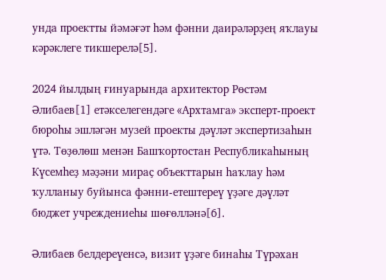унда проектты йәмәғәт һәм фәнни даирәләрҙең яҡлауы кәрәклеге тикшерелә[5].

2024 йылдың ғинуарында архитектор Рөстәм Әлибаев[1] етәкселегендәге «Архтамга» эксперт-проект бюроһы эшләгән музей проекты дәүләт экспертизаһын үтә. Төҙөлөш менән Башҡортостан Республикаһының Күсемһеҙ мәҙәни мираҫ объекттарын һаҡлау һәм ҡулланыу буйынса фәнни-етештереү үҙәге дәүләт бюджет учреждениеһы шөғөлләнә[6].

Әлибаев белдереүенсә, визит үҙәге бинаһы Түрәхан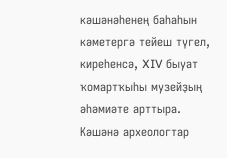кәшәнәһенең баһаһын кәметергә тейеш түгел, киреһенсә, XIV быуат ҡомартҡыһы музейҙың әһәмиәте арттыра. Кәшәнә археологтар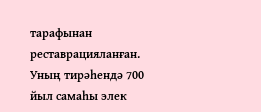тарафынан реставрацияланған. Уның тирәһендә 700 йыл самаһы элек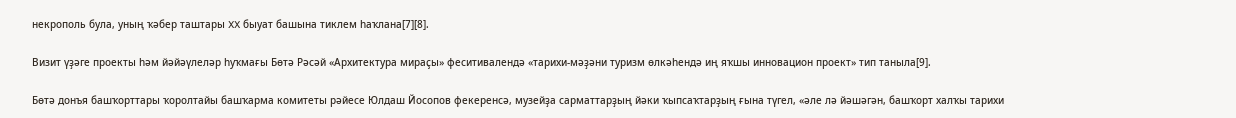некрополь була, уның ҡәбер таштары XX быуат башына тиклем һаҡлана[7][8].

Визит үҙәге проекты һәм йәйәүлеләр һуҡмағы Бөтә Рәсәй «Архитектура мираҫы» феситивалендә «тарихи-мәҙәни туризм өлкәһендә иң яҡшы инновацион проект» тип таныла[9].

Бөтә донъя башҡорттары ҡоролтайы башҡарма комитеты рәйесе Юлдаш Йосопов фекеренсә, музейҙа сарматтарҙың йәки ҡыпсаҡтарҙың ғына түгел, «әле лә йәшәгән, башҡорт халҡы тарихи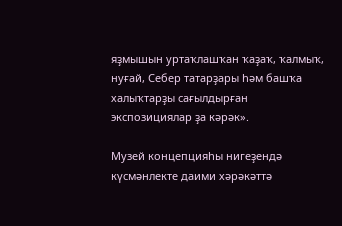яҙмышын уртаҡлашҡан ҡаҙаҡ, ҡалмыҡ, нуғай, Себер татарҙары һәм башҡа халыҡтарҙы сағылдырған экспозициялар ҙа кәрәк».

Музей концепцияһы нигеҙендә күсмәнлекте даими хәрәкәттә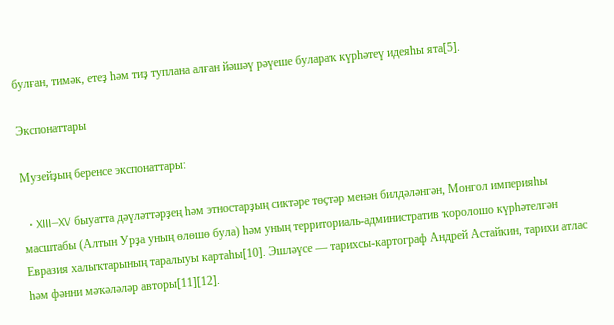булған, тимәк, етеҙ һәм тиҙ туплана алған йәшәү рәүеше булараҡ күрһәтеү идеяһы ята[5].

Экспонаттары

Музейҙың беренсе экспонаттары:

  • XIII—XV быуатта дәүләттәрҙең һәм этностарҙың сиктәре төҫтәр менән билдәләнгән, Монгол империяһы масштабы (Алтын Урҙа уның өлөшө була) һәм уның территориаль-административ ҡоролошо күрһәтелгән Евразия халыҡтарының таралыуы картаһы[10]. Эшләүсе — тарихсы-картограф Андрей Астайкин, тарихи атлас һәм фәнни мәҡәләләр авторы[11][12].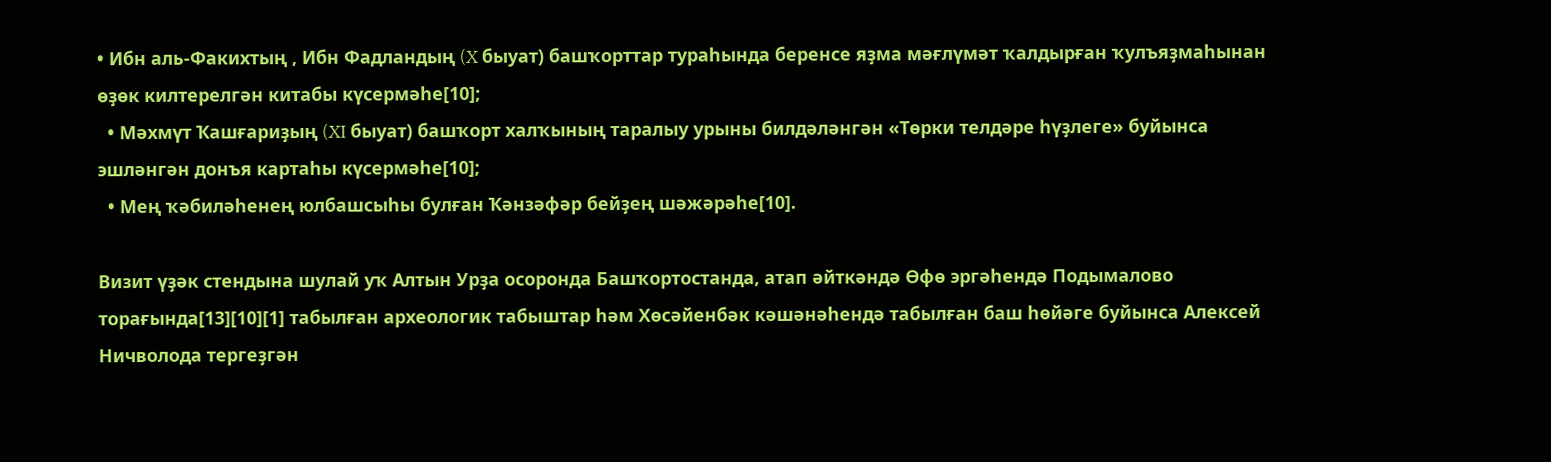• Ибн аль-Факихтың , Ибн Фадландың (X быуат) башҡорттар тураһында беренсе яҙма мәғлүмәт ҡалдырған ҡулъяҙмаһынан өҙөк килтерелгән китабы күсермәһе[10];
  • Мәхмүт Ҡашғариҙың (XI быуат) башҡорт халҡының таралыу урыны билдәләнгән «Төрки телдәре һүҙлеге» буйынса эшләнгән донъя картаһы күсермәһе[10];
  • Мең ҡәбиләһенең юлбашсыһы булған Ҡәнзәфәр бейҙең шәжәрәһе[10].

Визит үҙәк стендына шулай уҡ Алтын Урҙа осоронда Башҡортостанда, атап әйткәндә Өфө эргәһендә Подымалово торағында[13][10][1] табылған археологик табыштар һәм Хөсәйенбәк кәшәнәһендә табылған баш һөйәге буйынса Алексей Ничволода тергеҙгән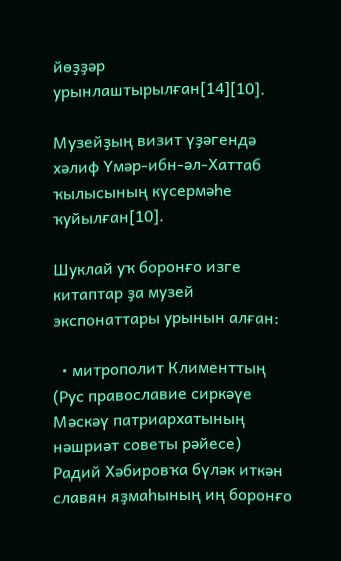йөҙҙәр урынлаштырылған[14][10].

Музейҙың визит үҙәгендә хәлиф Үмәр-ибн-әл-Хаттаб ҡылысының күсермәһе ҡуйылған[10].

Шуклай уҡ боронғо изге китаптар ҙа музей экспонаттары урынын алған:

  • митрополит Клименттың (Рус православие сиркәүе Мәскәү патриархатының нәшриәт советы рәйесе) Радий Хәбировҡа бүләк иткән славян яҙмаһының иң боронғо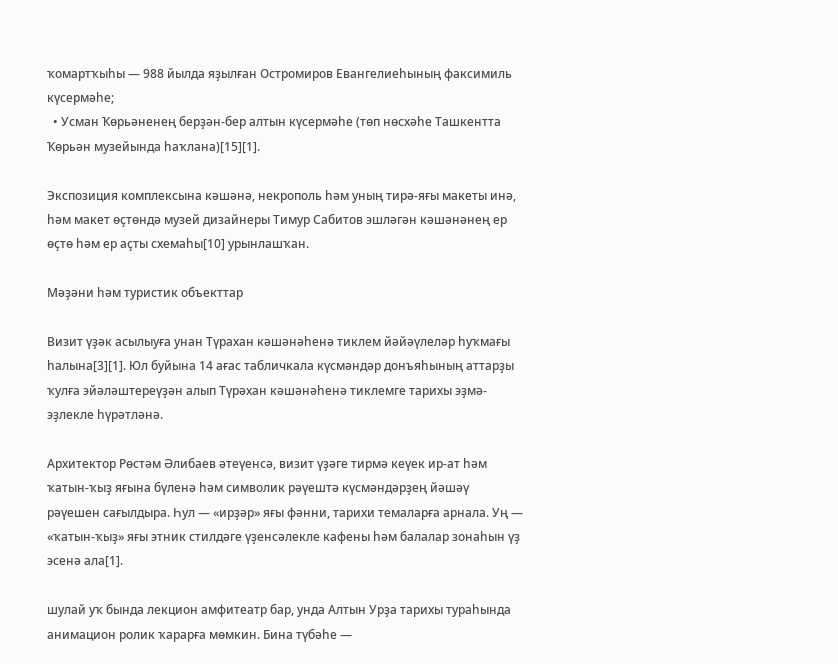ҡомартҡыһы — 988 йылда яҙылған Остромиров Евангелиеһының факсимиль күсермәһе;
  • Усман Ҡөрьәненең берҙән-бер алтын күсермәһе (төп нөсхәһе Ташкентта Ҡөрьән музейында һаҡлана)[15][1].

Экспозиция комплексына кәшәнә, некрополь һәм уның тирә-яғы макеты инә, һәм макет өҫтөндә музей дизайнеры Тимур Сабитов эшләгән кәшәнәнең ер өҫтө һәм ер аҫты схемаһы[10] урынлашҡан.

Мәҙәни һәм туристик объекттар

Визит үҙәк асылыуға унан Түрахан кәшәнәһенә тиклем йәйәүлеләр һуҡмағы һалына[3][1]. Юл буйына 14 ағас табличкала күсмәндәр донъяһының аттарҙы ҡулға эйәләштереүҙән алып Түрәхан кәшәнәһенә тиклемге тарихы эҙмә-эҙлекле һүрәтләнә.

Архитектор Рөстәм Әлибаев әтеүенсә, визит үҙәге тирмә кеүек ир-ат һәм ҡатын-ҡыҙ яғына бүленә һәм символик рәүештә күсмәндәрҙең йәшәү рәүешен сағылдыра. Һул — «ирҙәр» яғы фәнни, тарихи темаларға арнала. Уң — «ҡатын-ҡыҙ» яғы этник стилдәге үҙенсәлекле кафены һәм балалар зонаһын үҙ эсенә ала[1].

шулай уҡ бында лекцион амфитеатр бар, унда Алтын Урҙа тарихы тураһында анимацион ролик ҡарарға мөмкин. Бина түбәһе —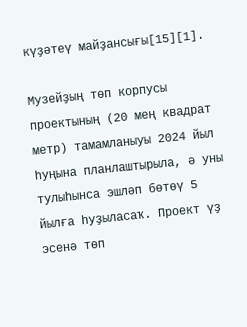күҙәтеү майҙансығы[15][1].

Музейҙың төп корпусы проектының (20 мең квадрат метр) тамамланыуы 2024 йыл һуңына планлаштырыла, ә уны тулыһынса эшләп бөтөү 5 йылға һуҙыласаҡ. Проект үҙ эсенә төп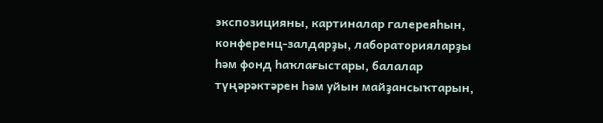экспозицияны, картиналар галереяһын, конференц-залдарҙы, лабораторияларҙы һәм фонд һаҡлағыстары, балалар түңәрәктәрен һәм уйын майҙансыҡтарын,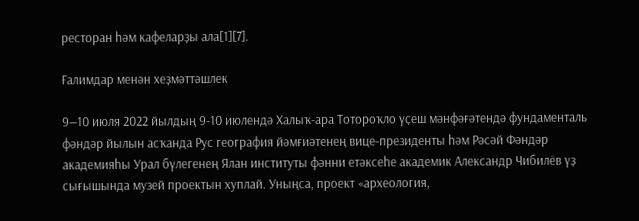ресторан һәм кафеларҙы ала[1][7].

Ғалимдар менән хеҙмәттәшлек

9—10 июля 2022 йылдың 9-10 июлендә Халыҡ-ара Тотороҡло үҫеш мәнфәғәтендә фундаменталь фәндәр йылын асҡанда Рус география йәмғиәтенең вице-президенты һәм Рәсәй Фәндәр академияһы Урал бүлегенең Ялан институты фәнни етәксеһе академик Александр Чибилёв үҙ сығышында музей проектын хуплай. Уныңса, проект «археология,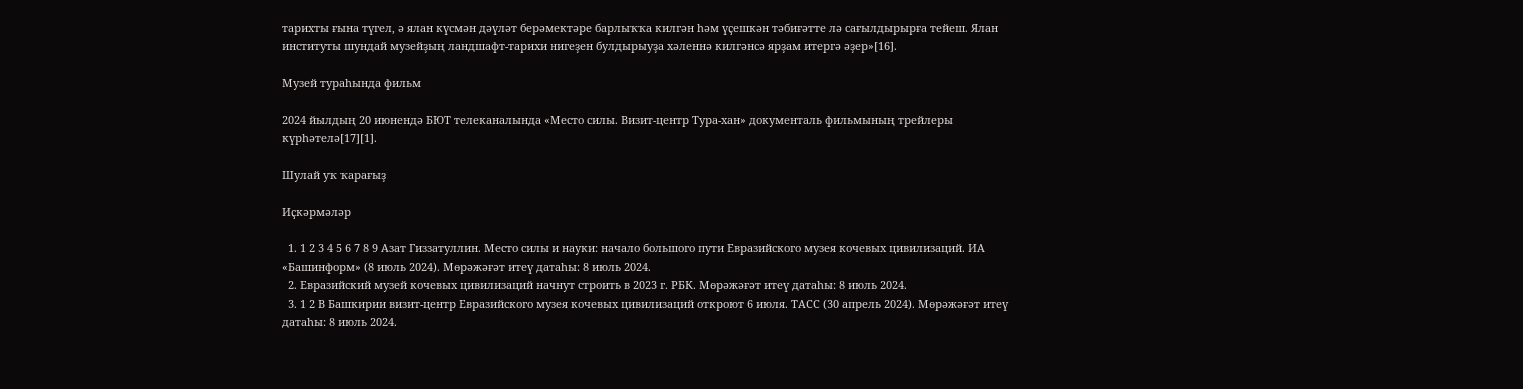тарихты ғына түгел, ә ялан күсмән дәүләт берәмектәре барлыҡҡа килгән һәм үҫешкән тәбиғәтте лә сағылдырырға тейеш. Ялан институты шундай музейҙың ландшафт-тарихи нигеҙен булдырыуҙа хәленнә килгәнсә ярҙам итергә әҙер»[16].

Музей тураһында фильм

2024 йылдың 20 июнендә БЮТ телеканалында «Место силы. Визит-центр Тура-хан» документаль фильмының трейлеры күрһәтелә[17][1].

Шулай уҡ ҡарағыҙ

Иҫкәрмәләр

  1. 1 2 3 4 5 6 7 8 9 Азат Гиззатуллин. Место силы и науки: начало большого пути Евразийского музея кочевых цивилизаций. ИА «Башинформ» (8 июль 2024). Мөрәжәғәт итеү датаһы: 8 июль 2024.
  2. Евразийский музей кочевых цивилизаций начнут строить в 2023 г. РБК. Мөрәжәғәт итеү датаһы: 8 июль 2024.
  3. 1 2 В Башкирии визит-центр Евразийского музея кочевых цивилизаций откроют 6 июля. ТАСС (30 апрель 2024). Мөрәжәғәт итеү датаһы: 8 июль 2024.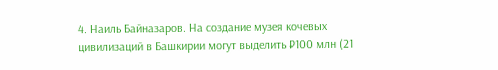4. Наиль Байназаров. На создание музея кочевых цивилизаций в Башкирии могут выделить ₽100 млн (21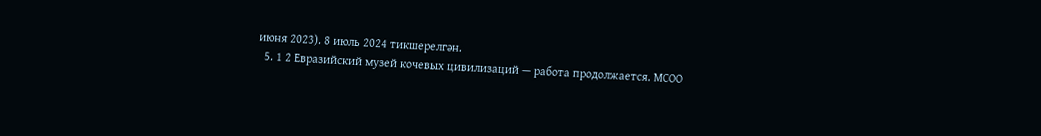июня 2023). 8 июль 2024 тикшерелгән.
  5. 1 2 Евразийский музей кочевых цивилизаций — работа продолжается. МСОО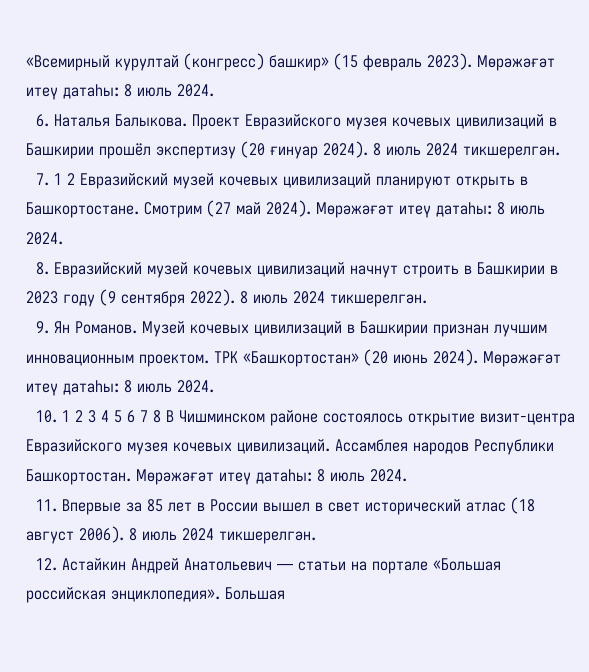«Всемирный курултай (конгресс) башкир» (15 февраль 2023). Мөрәжәғәт итеү датаһы: 8 июль 2024.
  6. Наталья Балыкова. Проект Евразийского музея кочевых цивилизаций в Башкирии прошёл экспертизу (20 ғинуар 2024). 8 июль 2024 тикшерелгән.
  7. 1 2 Евразийский музей кочевых цивилизаций планируют открыть в Башкортостане. Смотрим (27 май 2024). Мөрәжәғәт итеү датаһы: 8 июль 2024.
  8. Евразийский музей кочевых цивилизаций начнут строить в Башкирии в 2023 году (9 сентября 2022). 8 июль 2024 тикшерелгән.
  9. Ян Романов. Музей кочевых цивилизаций в Башкирии признан лучшим инновационным проектом. ТРК «Башкортостан» (20 июнь 2024). Мөрәжәғәт итеү датаһы: 8 июль 2024.
  10. 1 2 3 4 5 6 7 8 В Чишминском районе состоялось открытие визит-центра Евразийского музея кочевых цивилизаций. Ассамблея народов Республики Башкортостан. Мөрәжәғәт итеү датаһы: 8 июль 2024.
  11. Впервые за 85 лет в России вышел в свет исторический атлас (18 август 2006). 8 июль 2024 тикшерелгән.
  12. Астайкин Андрей Анатольевич — cтатьи на портале «Большая российская энциклопедия». Большая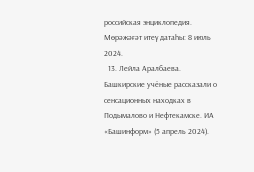российская энциклопедия. Мөрәжәғәт итеү датаһы: 8 июль 2024.
  13. Лейла Аралбаева. Башкирские учёные рассказали о сенсационных находках в Подымалово и Нефтекамске. ИА «Башинформ» (5 апрель 2024).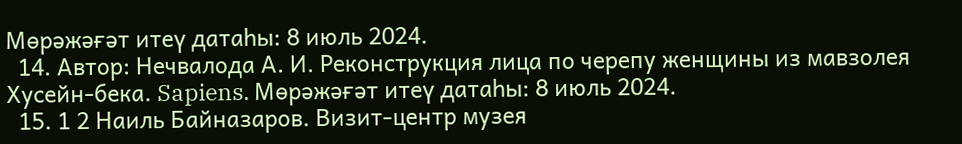Мөрәжәғәт итеү датаһы: 8 июль 2024.
  14. Автор: Нечвалода А. И. Реконструкция лица по черепу женщины из мавзолея Хусейн-бека. Sapiens. Мөрәжәғәт итеү датаһы: 8 июль 2024.
  15. 1 2 Наиль Байназаров. Визит-центр музея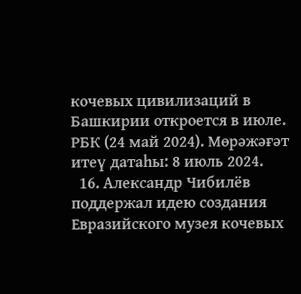кочевых цивилизаций в Башкирии откроется в июле. РБК (24 май 2024). Мөрәжәғәт итеү датаһы: 8 июль 2024.
  16. Александр Чибилёв поддержал идею создания Евразийского музея кочевых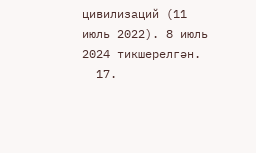цивилизаций (11 июль 2022). 8 июль 2024 тикшерелгән.
  17.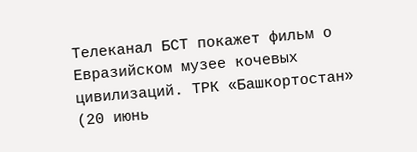Телеканал БСТ покажет фильм о Евразийском музее кочевых цивилизаций. ТРК «Башкортостан» (20 июнь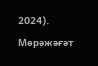2024). Мөрәжәғәт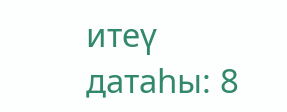итеү датаһы: 8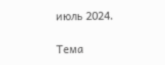июль 2024.

Тема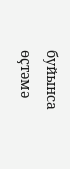буйынса өҫтәмә